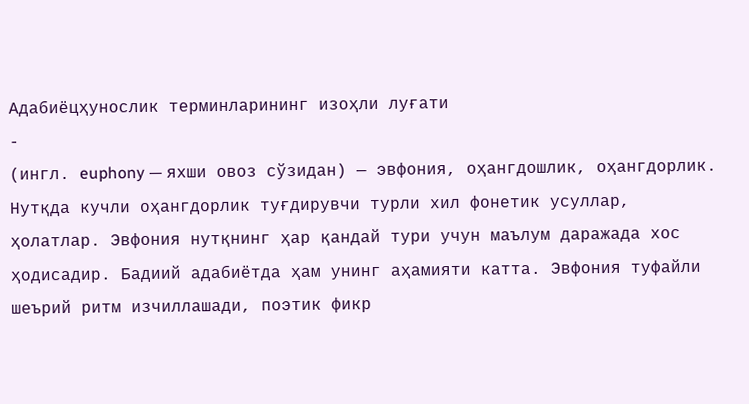Адабиёцҳунослик терминларининг изоҳли луғати
-
(ингл. euphony — яхши овоз сўзидан) — эвфония, оҳангдошлик, оҳангдорлик. Нутқда кучли оҳангдорлик туғдирувчи турли хил фонетик усуллар, ҳолатлар. Эвфония нутқнинг ҳар қандай тури учун маълум даражада хос ҳодисадир. Бадиий адабиётда ҳам унинг аҳамияти катта. Эвфония туфайли шеърий ритм изчиллашади, поэтик фикр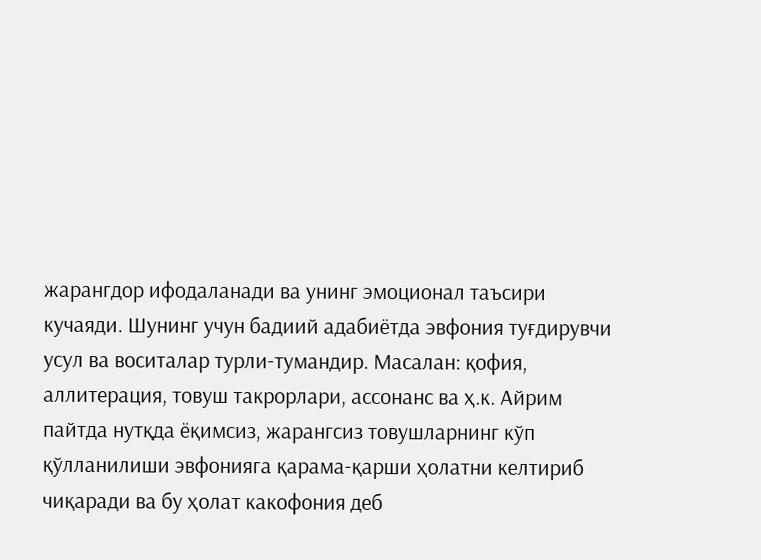жарангдор ифодаланади ва унинг эмоционал таъсири кучаяди. Шунинг учун бадиий адабиётда эвфония туғдирувчи усул ва воситалар турли-тумандир. Масалан: қофия, аллитерация, товуш такрорлари, ассонанс ва ҳ.к. Айрим пайтда нутқда ёқимсиз, жарангсиз товушларнинг кўп қўлланилиши эвфонияга қарама-қарши ҳолатни келтириб чиқаради ва бу ҳолат какофония деб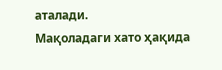аталади.
Мақоладаги хато ҳақида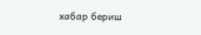хабар бериш